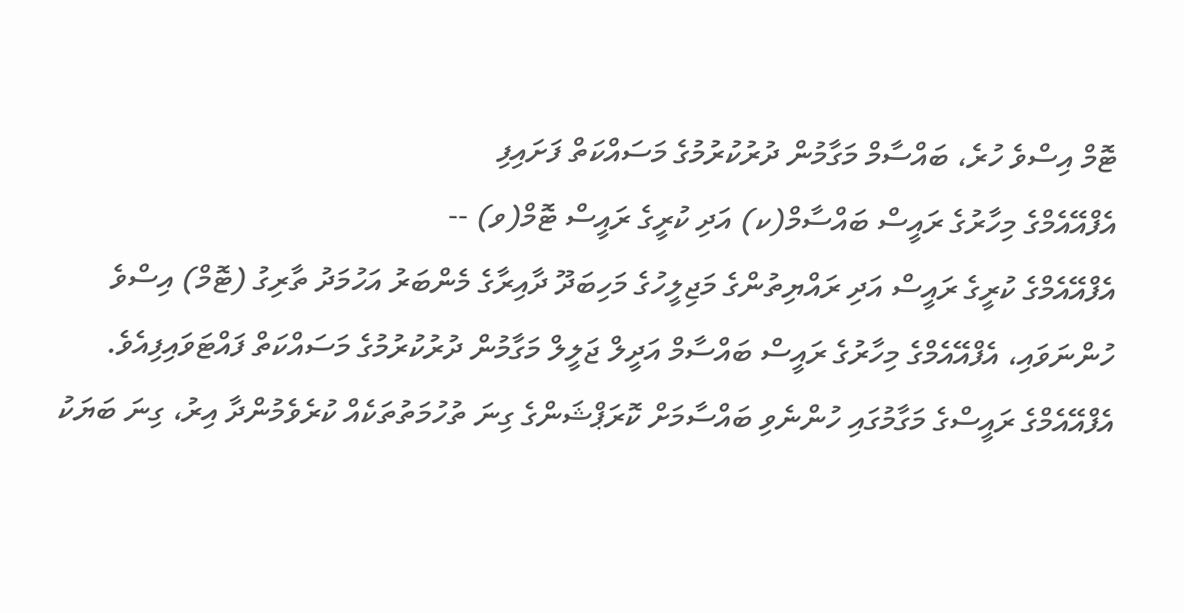ޓޮމް އިސްވެ ހުރެ، ބައްސާމް މަގާމުން ދުރުކުރުމުގެ މަސައްކަތް ފަށައިފި
އެފްއޭއެމްގެ މިހާރުގެ ރައީސް ބައްސާމް(ކ) އަދި ކުރީގެ ރައީސް ޓޮމް(ވ) --
އެފްއޭއެމްގެ ކުރީގެ ރައީސް އަދި ރައްޔިތުންގެ މަޖިލީހުގެ މަހިބަދޫ ދާއިރާގެ މެންބަރު އަހުމަދު ތާރިގު (ޓޮމް) އިސްވެ ހުންނަވައި، އެފްއޭއެމްގެ މިހާރުގެ ރައީސް ބައްސާމް އަދީލް ޖަލީލް މަގާމުން ދުރުކުރުމުގެ މަސައްކަތް ފައްޓަވައިފިއެވެ.
އެފްއޭއެމްގެ ރައީސްގެ މަގާމުގައި ހުންނެވި ބައްސާމަށް ކޮރަޕްޝަންގެ ގިނަ ތުހުމަތުތަކެއް ކުރެވެމުންދާ އިރު، ގިނަ ބަޔަކު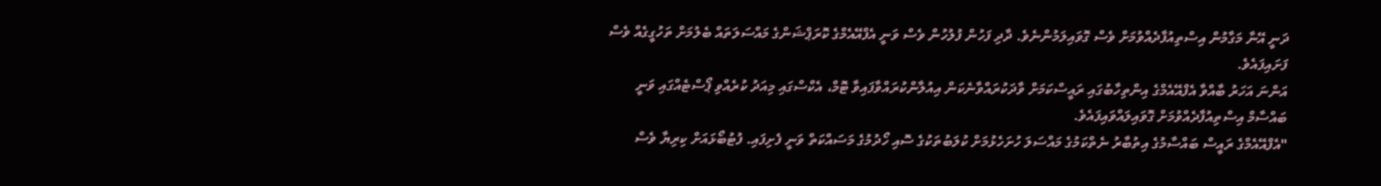ދަނީ އޭނާ މަގާމުން އިސްތިއުފާދެއްވުމަށް ވެސް ގޮވައިލަމުންނެވެ. ދާދި ފަހުން ފުލުހުން ވެސް ވަނީ އެފްއޭއެމްގެ ކޮރަޕްޝަންގެ މައްސަލަތައް ބެލުމަށް ތަހުގީގެއް ވެސް ފަށައިފައެވެ.
އަންނަ އަހަރު ބާއްވާ އެފްއޭއެމްގެ އިންތިހާބުގައި ރައީސްކަމަށް ވާދަކުރައްވާނެކަން އިއުލާންކުރައްވާފައިވާ ޓޮމް، އެކްސްގައި މިއަދު ކުރެއްވި ޕޯސްޓެއްގައި ވަނީ ބައްސާމް އިސްތިއުފާދެއްވުމަށް ގޮވައިލައްވައިފައެވެ.
"އެފްއޭއެމްގެ ރައީސް ބައްސާމުގެ އިތުބާރު ނެތްކަމުގެ މައްސަލަ ހުށަހެޅުމަށް ކުލަބުތަކުގެ ސޮއި ހޯދުމުގެ މަސައްކަތް ވަނީ ފެށިފައި. ފުޓުބޯޅައަށް ކިރިޔާ ވެސް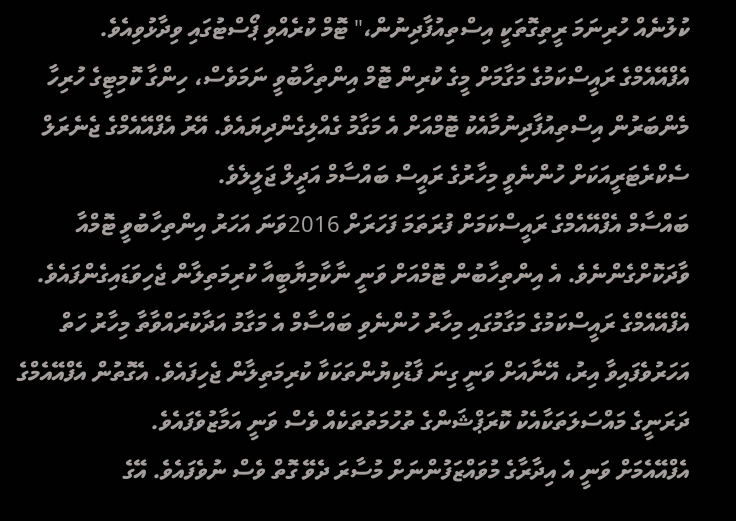ކުލުނެއް ހުރިނަމަ ރީތިގޮތަކީ އިސްތިއުފާދިނުން،" ޓޮމް ކުރެއްވި ޕޯސްޓުގައި ވިދާޅުވިއެވެ.
އެފްއޭއެމްގެ ރައީސްކަމުގެ މަގާމަށް މީގެ ކުރިން ޓޮމް އިންތިހާބުވީ ނަމަވެސް، ހިންގާ ކޮމިޓީގެ ހުރިހާ މެންބަރުން އިސްތިއުފާދިނުމާއެކު ޓޮމްއަށް އެ މަގާމު ގެއްލިގެންދިޔައެވެ. އޭރު އެފްއޭއެމްގެ ޖެނެރަލް ސެކްރެޓަރީއަކަށް ހުންނެވީ މިހާރުގެ ރައީސް ބައްސާމް އަދީލް ޖަލީލެވެ.
ބައްސާމް އެފްއޭއެމްގެ ރައީސްކަމަށް ފުރަތަމަ ފަހަރަށް 2016ވަނަ އަހަރު އިންތިހާބުވީ ޓޮމްއާ ވާދަކޮށްގެންނެވެ. އެ އިންތިހާބުން ޓޮމްއަށް ވަނީ ނާކާމިޔާބީއާ ކުރިމަތިލާން ޖެހިވަޑައިގެންފައެވެ.
އެފްއޭއެމްގެ ރައީސްކަމުގެ މަގާމުގައި މިހާރު ހުންނެވި ބައްސާމް އެ މަގާމު އަދާކުރައްވާތާ މިހާރު ހަތް އަހަރުވެފައިވާ އިރު، އޭނާއަށް ވަނީ ގިނަ ފާޑުކިޔުންތަކަކާ ކުރިމަތިލާން ޖެހިފައެވެ. އެގޮތުން އެފްއޭއެމްގެ ދަރަނީގެ މައްސަލަތަކާއެކު ކޮރަޕްޝަންގެ ތުހުމަތުތަކެއް ވެސް ވަނީ އަމާޒުވެފައެވެ.
އެފްއޭއެމަށް ވަނީ އެ އިދާރާގެ މުވައްޒަފުންނަށް މުސާރަ ދެވޭ ގޮތް ވެސް ނުވެފައެވެ. އޭގެ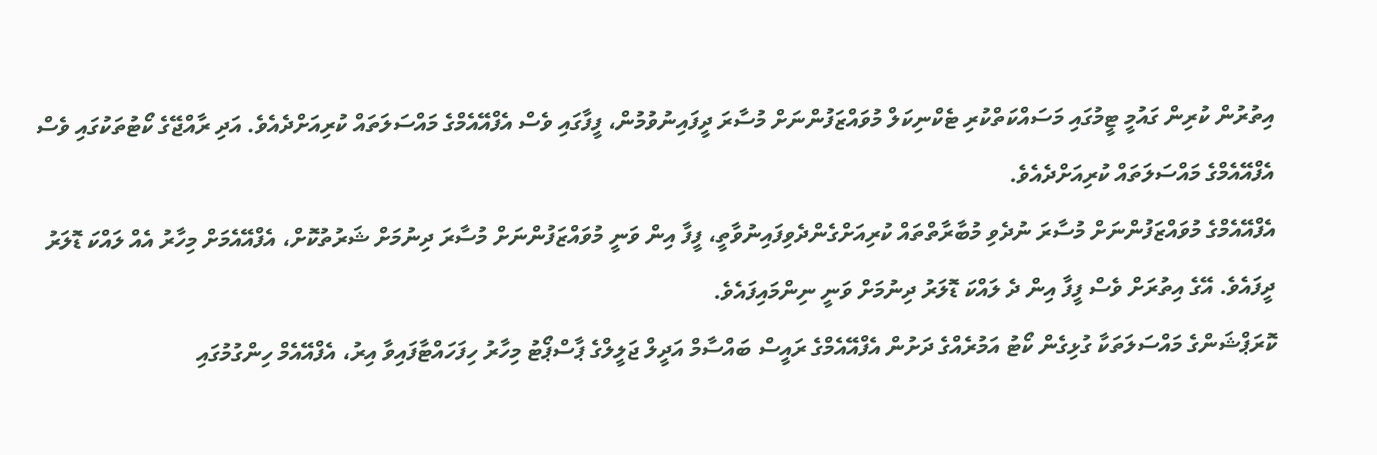އިތުރުން ކުރިން ގައުމީ ޓީމުގައި މަސައްކަތްކުރި ޓެކްނިކަލް މުވައްޒަފުންނަށް މުސާރަ ދީފައިނުވުމުން، ފީފާގައި ވެސް އެފްއޭއެމްގެ މައްސަލަތައް ކުރިއަށްދެއެވެ. އަދި ރާއްޖޭގެ ކޯޓުތަކުގައި ވެސް އެފްއޭއެމްގެ މައްސަލަތައް ކުރިއަށްދެއެވެ.
އެފްއޭއެމްގެ މުވައްޒަފުންނަށް މުސާރަ ނުދެވި މުބާރާތްތައް ކުރިއަށްގެންދެވިފައިނުވާތީ، ފީފާ އިން ވަނީ މުވައްޒަފުންނަށް މުސާރަ ދިނުމަށް ޝަރުތުކޮށް، އެފްއޭއެމަށް މިހާރު އެއް ލައްކަ ޑޮލަރު ދީފައެވެ. އޭގެ އިތުރަށް ވެސް ފީފާ އިން ދެ ލައްކަ ޑޮލަރު ދިނުމަށް ވަނީ ނިންމައިފައެވެ.
ކޮރަޕްޝަންގެ މައްސަލަތަކާ ގުޅިގެން ކޯޓު އަމުރެއްގެ ދަށުން އެފްއޭއެމްގެ ރައީސް ބައްސާމް އަދީލް ޖަލީލްގެ ޕާސްޕޯޓު މިހާރު ހިފަހައްޓާފައިވާ އިރު، އެފްއޭއެމް ހިންގުމުގައި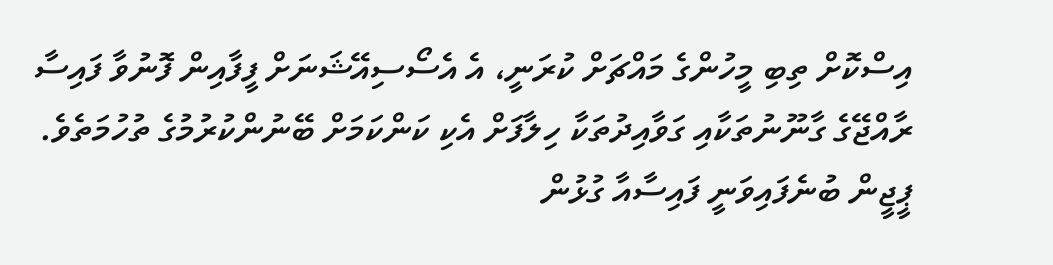އިސްކޮށް ތިބި މީހުންގެ މައްޗަށް ކުރަނީ، އެ އެސޯސިއޭޝަނަށް ފީފާއިން ފޮނުވާ ފައިސާ ރާއްޖޭގެ ގާނޫނުތަކާއި ގަވާއިދުތަކާ ހިލާފަށް އެކި ކަންކަމަށް ބޭނުންކުރުމުގެ ތުހުމަތެވެ.
ޕީޖީން ބުނެފައިވަނީ ފައިސާއާ ގުޅުން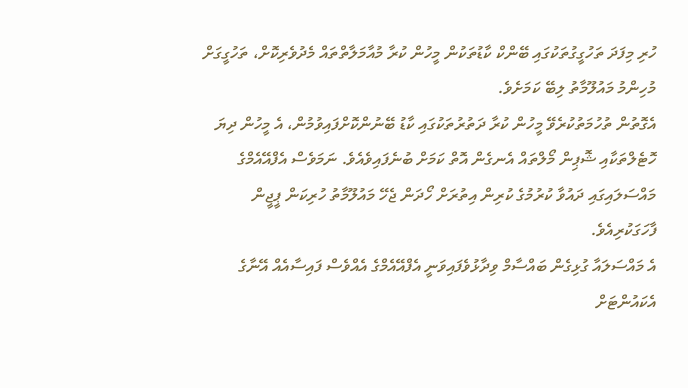ހުރި މިފަދަ ތަހުގީގުތަކުގައި ބޭންކް ކާޑުތަކުން މީހުން ކުރާ މުއާމަލާތްތައް މެދުވެރިކޮށް، ތަހުގީގަށް މުހިންމު މައުލޫމާތު ލިބޭ ކަމަށެވެ.
އެގޮތުން ތުހުމަތުކުރެވޭ މީހުން ކުރާ ދަތުރުތަކުގައި ކާޑު ބޭނުންކޮށްފައިވުމުން، އެ މީހުން ދިޔަ ހޮޓެލްތަކާއި ޝޮޕިން މޯލްތައް އެނގެން އޮތް ކަމަށް ބުނެފައިވެއެވެ. ނަމަވެސް އެފްއޭއެމްގެ މައްސަލައިގައި ދައުވާ ކުރުމުގެ ކުރިން އިތުރަށް ހޯދަން ޖެހޭ މައުލޫމާތު ހުރިކަން ޕީޖީން ފާހަގަކުރިއެވެ.
އެ މައްސަލައާ ގުޅިގެން ބައްސާމް ވިދާޅުވެފައިވަނީ އެފްއޭއެމްގެ އެއްވެސް ފައިސާއެއް އޭނާގެ އެކައުންޓަށް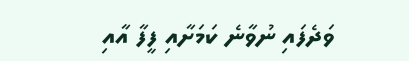ވަދެފައި ނުވާނެ ކަމަށާއި ފީފާ އާއި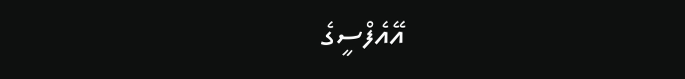އޭއެފްސީގެ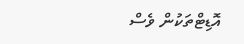އޮޑިޓްތަކުން ވެސް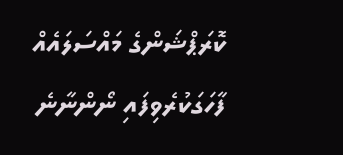ކޮރަޕްޝަންގެ މައްސަލައެއް ފާހަގަކުރެވިފައި ނޯންނާނެ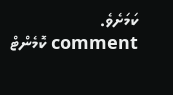ކަމަށެވެ.
comment ކޮމެންޓް